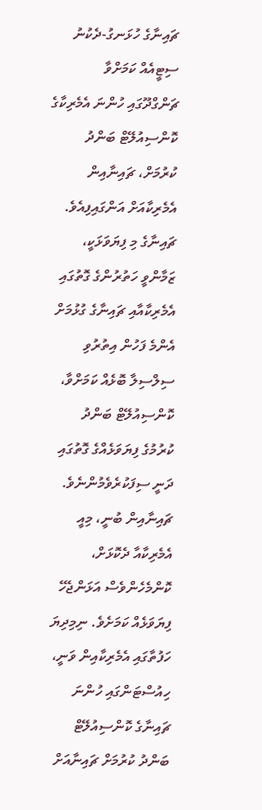ޗައިނާގެ ހުޅަނގު-ދެކުނު ސިޓީއެއް ކަމަށްވާ ޗަންގްދޫގައި ހުންނަ އެމެރިކާގެ ކޮންސިއުލޭޓް ބަންދު ކުރުމަށް، ޗައިނާއިން އެމެރިކާއަށް އަންގައިފިއެވެ.
ޗައިނާގެ މި ފިޔަވަޅަކީ، ޒަމާންވީ ހަތުރުންގެ ގޮތުގައި އެމެރިކާއާއި ޗައިނާގެ ގުޅުމަށް އެންމެ ފަހުން އިތުރުވި ސިލްސިލާ ބޮޅެއް ކަމަށްވާ، ކޮންސިއުލޭޓް ބަންދު ކުރުމުގެ ފިޔަވަޅެއްގެ ގޮތުގައި ދަނީ ސިފަކުރެވެމުންނެވެ.
ޗައިނާއިން ބުނީ، މިއީ އެމެރިކާއާ ދެކޮޅަށް، ކޮންމެހެންވެސް އަޅަންޖެހޭ ފިޔަވަޅެއް ކަމަށެވެ. ނިމިދިޔަ ހަފުތާގައި އެމެރިކާއިން ވަނީ، ހިއުސްޓަންގައި ހުންނަ ޗައިނާގެ ކޮންސިއުލޭޓް ބަންދު ކުރުމަށް ޗައިނާއަށް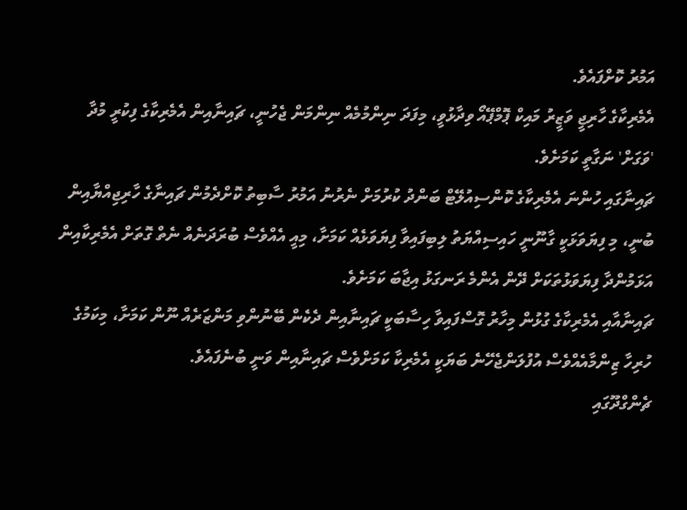އަމުރު ކޮށްފައެވެ.
އެމެރިކާގެ ހާރިޖީ ވަޒީރު މައިކް ޕޮމްޕޭއޯ ވިދާޅުވީ، މިފަދަ ނިންމުމެއް ނިންމަން ޖެހުނީ، ޗައިނާއިން އެމެރިކާގެ ފިކުރީ މުދާ 'ވަގަށް' ނަގާތީ ކަމަށެވެ.
ޗައިނާގައި ހުންނަ އެމެރިކާގެ ކޮންސިއުލޭޓް ބަންދު ކުރުމަށް ނެރުނު އަމުރު ސާބިތު ކޮށްދެމުން ޗައިނާގެ ހާރިޖިއްޔާއިން ބުނީ، މި ފިޔަވަޅަކީ ގާނޫނީ ހައިސިއްޔަތު ލިބިފައިވާ ފިޔަވަޅެއް ކަމަށާ، މިއީ އެއްވެސް ބުރަދަނެއް ނެތް ގޮތަށް އެމެރިކާއިން އަޅަމުންދާ ފިޔަވަޅުތަކަށް ދޭން އެންމެ ރަނގަޅު އިޖާބަ ކަމަށެވެ.
ޗައިނާއާއި އެމެރިކާގެ ގުޅުން މިހާރު ގޮސްފައިވާ ހިސާބަކީ ޗައިނާއިން ދެކެން ބޭނުންވި މަންޒަރެއް ނޫން ކަމަށާ، މިކަމުގެ ހުރިހާ ޒިންމާއެއްވެސް އުފުލަންޖެހޭނެ ބަޔަކީ އެމެރިކާ ކަމަށްވެސް ޗައިނާއިން ވަނީ ބުނެފައެވެ.
ޗެންގްދޫގައި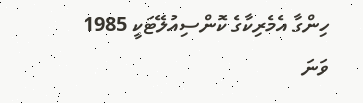ހިންގާ އެމެރިކާގެ ކޮންސިއުލޭޓަކީ 1985 ވަނަ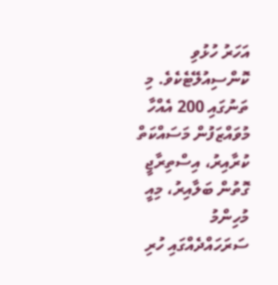އަހަރު ހުޅުވި ކޮންސިއުލޭޓެކެވެ. މި ތަނުގައި 200 އެއްހާ މުވައްޒަފުން މަސައްކަތް ކުރާއިރު، އިސްތިރާޖީ ގޮތުން ބަލާއިރު، މިއީ މުހިންމު ސަރަހައްދެއްގައި ހުރި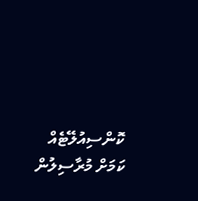ކޮންސިއުލޭޓެއް ކަމަށް މުރާސިލުން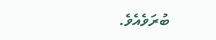ބުރަވެއެވެ.